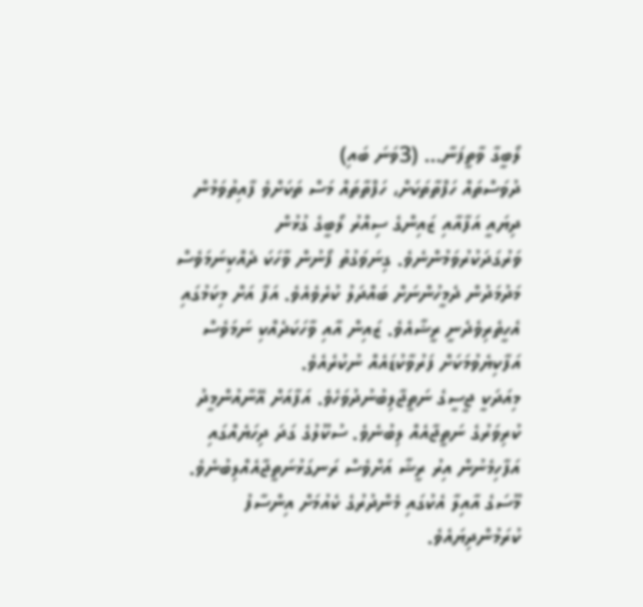ލޯބީގާ ވާތީފަނާ… (3ވަނަ ބައި)
ދުވަސްތައް ހަފްތާތަކަށް، ހަފްތާތައް މަސް ތަކަށްވެ ފާއިތުވަމުން ދިޔައީ އަފާއާއި ޒައިންގެ ސިއްރު ލޯބީގެ ގުޅުން ވަރުގަދަކުރުވަމުންނެވެ. ގިނަވަގުތު ފޯނުން ވާހަކަ ދެއްކިނަމަވެސް މަދުމަދުން ދެމީހުންނަށް ބައްދަލު ކުރެވެއެވެ. އަފާ އަށް މިކަމުގައި އެހީތެރިވެދެނީ ރީޝާއެވެ. ޒައިން އާއި ވާހަކަދެއްކި ނަމަވެސް އަފާކިޔެވުމަކަށް ފަރުވާކުޑައެއް ނުކުރެއެވެ.
މިއަދަކީ ޖީސީގެ ނަތީޖާލިބުނުދުވަހެވެ. އަފާއަށް އޭނާއުންމީދު ކުރިވަރުގެ ނަތީޖާއެއް ލިބުނެވެ. ސުކޫލުގެ ގަދަ ދިހަޔެއްގައި އަފާހިމެނުން އިރު ރީޝާ އަށްވެސް ރަނގަޅުނަތީޖާއެއްލިބުނެވެ.
މޫސަގެ އާއިލާ އެކުގައި މެންދުރުގެ ކެއުމަށް އިންސާފު ކުރަމުންދިޔައެވެ.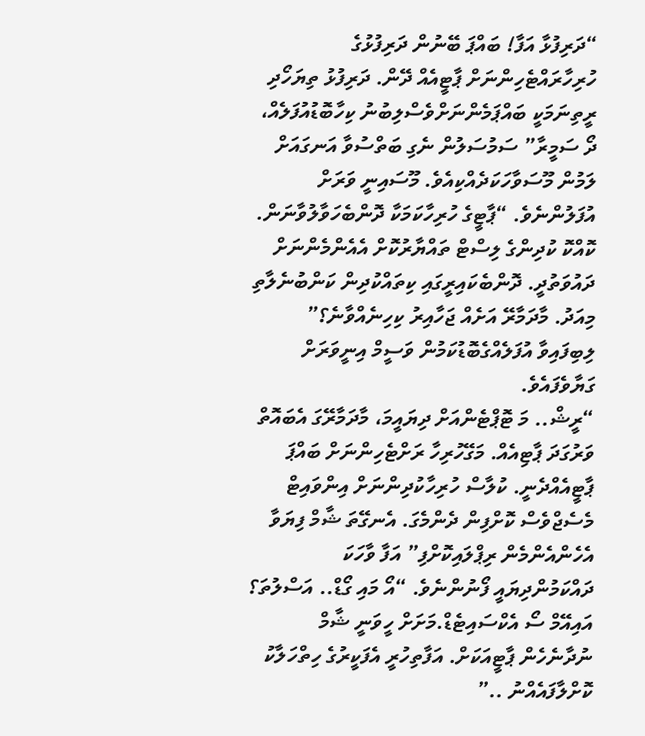“ދަރިފުޅާ އަފާ! ބައްޕަ ބޭނުން ދަރިފުޅުގެ ހުރިހާރައްޓެހިންނަށް ޕާޓީއެއް ދޭން. ދަރިފުޅު ތިޔަހޯދި ރީތިނަމަކީ ބައްޕަމެންނަށްވެސްލިބުނު ކިހާބޮޑުއުފަލެއް، ދޯ ސަމީރާ” ސަމުސަލުން ނެގި ބަތްސުވާ އަނގައަށް ލަމުން މޫސަވާހަކަދެއްކިއެވެ. މޫސައިނީ ވަރަށް އުފަލުންނެވެ. “ޕާޓީގެ ހުރިހާކަމަކާ ދޮންބެހަވާލުވާނަން. ކޮއްކޮ ކުދިންގެ ލިސްޓް ތައްޔާރުކޮށް އެއެންމެންނަށް ދައުވަތުދީ. ދޮންބެކައިރީގައި ކިތައްކުދިން ކަންބުނެލާތި މިއަދު. މާދަމާރޭ އަށެއް ޖަހާއިރު ކިހިނެއްވާނެ؟” ލިބިފައިވާ އުފަލެއްގެބޮޑުކަމުން ވަސީމް އިނީވަރަށް ގަޔާވެފައެވެ.
“ރީޝް.. މަ ޓޮޕްޓެންއަށް ދިޔައީމަ، މާދަމާރޭގަ އެބައޮތް ވަރުގަދަ ޕާޓިއެއް. މަގޭހުރިހާ ރަށްޓެހިންނަށް ބައްޕަ ޕާޓީއެއްދެނީ. ކުލާސް ހުރިހާކުދިންނަށް އިންވައިޓް މެސެޖްވެސް ކޮށްފިން ދެންމެގަ. އެނގޭތަ ޝާމް ފިޔަވާ އެހެންއެންމެން ރިޕްލައިކޮށްފި” އަފާ ވާހަކަ ދައްކަމުންދިޔައީ ފޯނުންނެވެ. “އޯ މައި ގޯޑް.. އަސްލުތަ؟ އައިއޭމް ސޯ އެކްސައިޓެޑް.މަށަށް ހީވަނީ ޝާމް ނުދާނެހެން ޕާޓީއަކަށް. އަފާތިހުރީ އެފަކީރުގެ ހިތްހަލާކު ކޮށްލާފައެއްނު ..”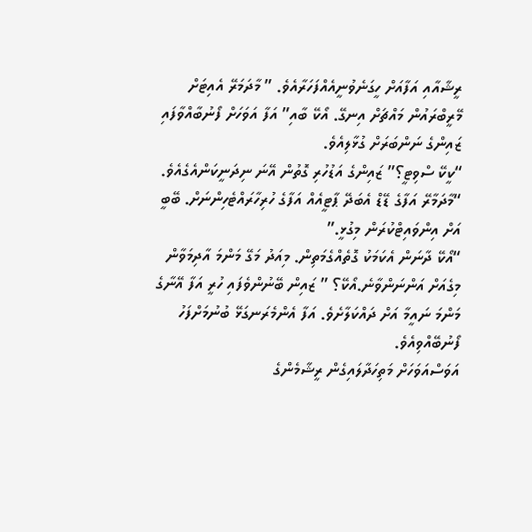ރީޝާއާއި އަފާއަށް ހީގަނެވުނީއެއްފަހަރާއެވެ. ” މާދަމަރޭ އެއިޓަށް މޭރީބްރައުން މައްޗަށް އިނގޭ. އޯކޭ ބާއި” އަފާ އަވަހަށް ފޯނުބާއްވާފައި ޒައިންގެ ނަންބަރަށް ގުޅާލިއެވެ.
“ކީކޭ ސްވިޓީ؟” ޒައިންގެ އަޑުހުރި ގޮތުން އޭނަ ނިދަނީކަންއެގެއެވެ. “މާދަމާރޭ އަފާގެ ޑޭޑް އެބަދޭ ޕާޓީއެއް އަފާގެ ހުރިހާރައްޓެހިންނަށް. ބޭބީ އަށް އިންވައިޓްކުރަން މިގުޅީ.”
“އޯކޭ ދާނަން އެކަމަކު ގޮތެއްގެމަތިން. މިއަދު މަގޭ މަންމަ އާދިމަވާން މިގެއަށް އަންނަންވާނެ.އޯކޭ؟ ” ޒައިން ބޭނުންވެފައި ހުރީ އަފާ އޭނާގެ މަންމަ ނައީމާ އަށް ދައްކަލާށެވެ. އަފާ އެންމެރަނގަޅޭ ބުނުމަށްފަހު ފޯނުބޭއްވިއެވެ.
އަވަސްއަވަހަށް މަތިހަދާލައިގެން ރީޝާމެންގެ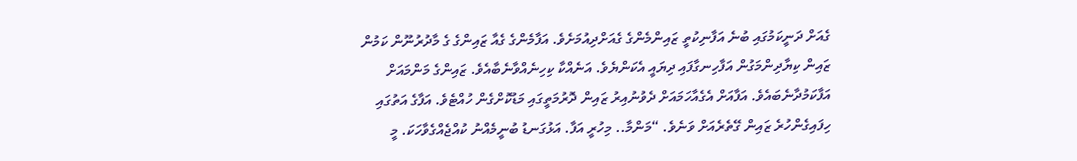ގެއަށް ދަނީކަމުގައި ބުނެ އަފާނިކުތީ ޒައިންމެންގެ ގެއަށްދިއުމަށެވެ. އަފާމެންގެ ގެއާ ޒައިންގެ ގެ މާދުރުނޫން ކަމުން ޒައިން ކިޔާދިންމަގުން އަފާހިނގާފައި ދިޔައީ އެކަންޔެވެ. އަނެއްކާ ކިހިނެއްވާނެބާއެވެ. ޒައިންގެ މަންމައަށް އަފާކަމުދާނެބައެވެ. އަފާއަށް އެގެއާހަމައަށް ދެވުނުއިރު ޒައިން ދޮރުމަތީގައި މަޑުކޮށްގެން ހުއްޓެވެ. އަފާގެ އަތުގައި ހިފައިގެންހުރެ ޒައިން ގޭތެރެއަށް ވަނެވެ. “މަންމާ.. މިހުރީ އަފާ. އަޅުގަނޑު ބުނީމެއްނު ކުއްޖެއްގެވާހަކަ. މީ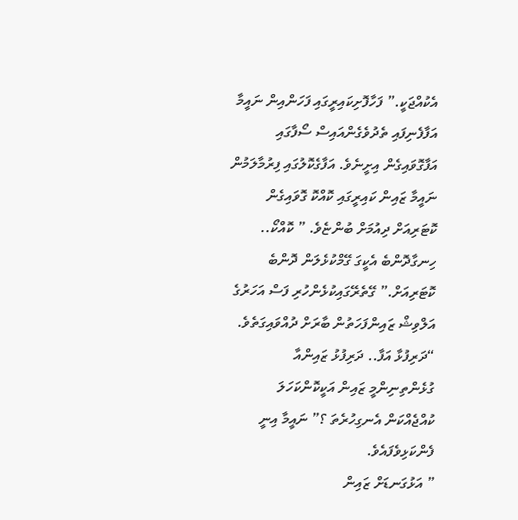އެކުއްޖަކީ.” ފަހާފޮށިކައިރީގައި ފަހަންއިން ނައީމާ އަފާފެނިފައި ތެދުވެގެންއައިސް ސޯފާގައި އަފާގޮވައިގެން އިށީނެވެ. އަފާގެކޮލުގައި ފިރުމާލަމުން ނައީމާ ޒައިން ކައިރީގައި ކޮއްކޮ ގޮވައިގެން ކޮޓަރިއަށް ދިއުމަށް ބުންޏެވެ. ” ކޮއްކޯ.. ހިނގާދޮންބެ އެކީގަ ގޭމްކުޅެލަން ދޮންބެ ކޮޓަރިއަށް.” ގޭތެރޭގައިކުޅެންހުރި ފަސް އަހަރުގެ އަލްވިޝް ޒައިންފަހަތުން ބާރަށް ދުއްވައިގަތެވެ.
“ދަރިފުޅާ އަފާ.. ދަރިފުޅު ޒައިންއާ ގުޅެންތިނިންމީ ޒައިން އަކީކޮންކަހަލަ ކުއްޖެއްކަން އެނގިހުރެތަ ؟” ނައީމާ އިނީ ފެންކަޅިވެފައެވެ.
” އަޅުގަނޑަށް ޒައިން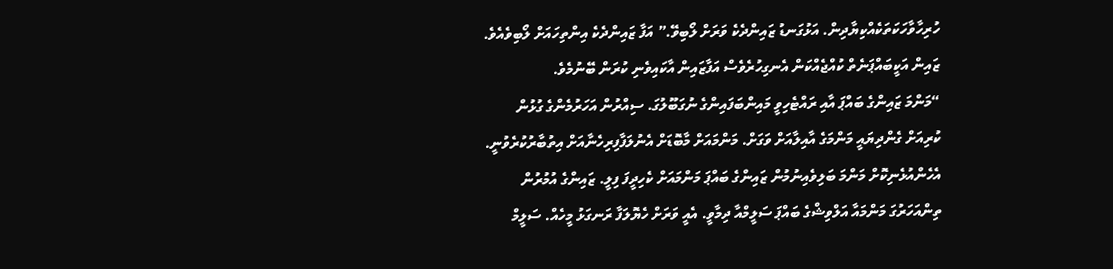ހުރިހާވާހަކަތަކެއްކިޔާދިން. އަޅުގަނޑު ޒައިންދެކެ ވަރަށް ލޯބިވޭ.” އަފާ ޒައިންދެކެ އިންތިހައަށް ލޯބިވެއެވެ. ޒައިން އަކީބައްޕަނެތް ކުއްޖެއްކަން އެނގިހުރެވެސް އަފާޒައިން އާކައިވެނި ކުރަން ބޭނުމެވެ.
“މަންމަ ޒައިންގެ ބައްޕަ އާއި ރައްޓެހިވީ މައިންބަފައިންގެ ނުގަބޫލުގަ. ސިއްރުން އަހަރުމެންގެ ގުޅުން ކުރިއަށް ގެންދިޔައީ މަންމަގެ އާއިލާއަށް ވަގަށް. މަންމައަށް މާބޮޑަށް އެނުލަފާފިރިހެނާއަށް އިތުބާރުކުރެވުނީ. އެހެންއުޅެނިކޮށް މަންމަ ބަލިވެއިނުމުން ޒައިންގެ ބައްޕަ މަންމައަށް ކެހިދީފަ ފިލީ. ޒައިންގެ އުމުރުން ތިންއަހަރުގަ މަންމައާ އަލްވިޝްގެ ބައްޕަ ސަލީމްއާ ދިމާވީ. އެއީ ވަރަށް ހެޔޮލަފާ ރަނގަޅު މީހެއް. ސަލީމް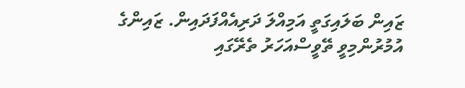ޒައިން ބަލައިގަތީ އަމިއްލަ ދަރިއެއްފަދައިން. ޒައިންގެ އުމުރުންމިވީ ތޭވީސްއަހަރު ތެރޭގައި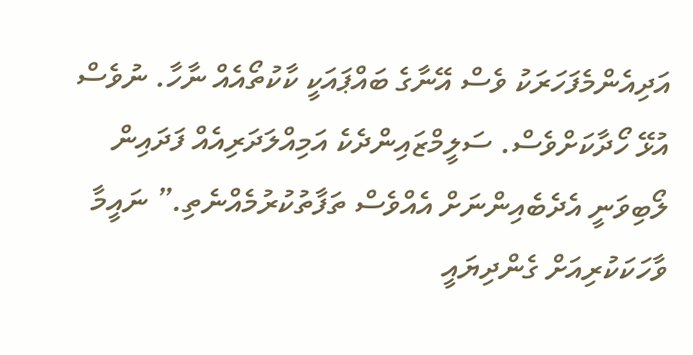އަދިއެންމެފަހަރަކު ވެސް އޭނާގެ ބައްޕައަކީ ކާކުތޯއެއް ނާހާ. ނުވެސް އުޅޭ ހޯދާކަށްވެސް. ސަލީމްޒައިންދެކެ އަމިއްލަދަރިއެއް ފަދައިން ލޯބިވަނީ އެދެބެއިންނަށް އެއްވެސް ތަފާތުކުރުމެއްނެތި.” ނައީމާ ވާހަކަކުރިއަށް ގެންދިޔައީ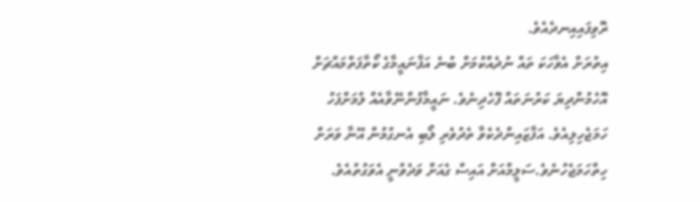ރޮވިފައިއިނދެއެވެ.
އިތުރަށް އެވާހަކަ ތައް ނުދެއްކުމަށް ބުނެ އަފާނައީމާގެ ކޯތާފަތްމައްޗަށް އޮހެމުންދިޔަ ކަރުނަތައް ފޮހެދިނެވެ. ނައީމާފުންނޭވާއެއް ލުމަށްފަހު ހަމަޖެހިލިއެވެ. އަފާޒައިންދެކެވާ ތެދުވެރި ލޯބި އެނގުމުން އޭނާ ވަރަށް ހިތްހަމަޖެހުނެވެ.ސަލީމްއަށް އައިސް ގެއަށް ވަދެވުނީ އެވަގުތުއެވެ.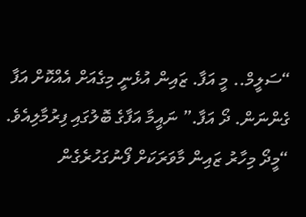“ސަލީމް.. މީ އަފާ. ޒައިން އުޅެނީ މިގެއަށް އެއްކޮށް އަފާ ގެންނަން. ދޯ އަފާ.” ނައީމާ އަފާގެ ބޮލުގައި ފިރުމާލިއެވެ. “މީދޯ މިހާރު ޒައިން މާވަރަކަށް ފޯނުގަހުރެގެން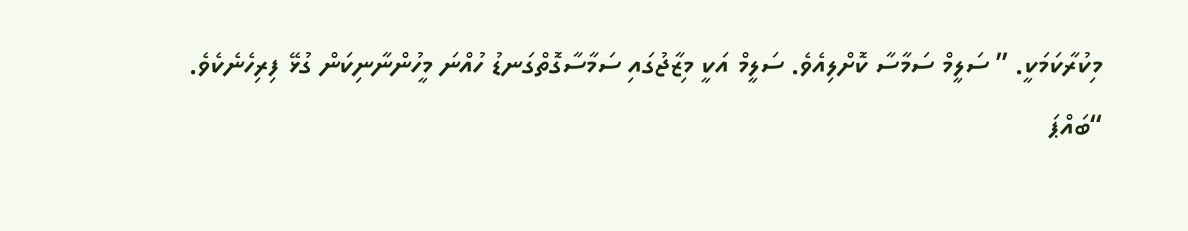މިކުރާކަމަކީ. ” ސަލީމް ސަމާސާ ކޮށްލިއެވެ. ސަލީމް އަކީ މިޒާޖުގައި ސަމާސާގޮތްގަނޑު ހުއްނަ މީހުންނާނިކަން ގުޅޭ ފިރިހެނެކެވެ.
“ބައްޕަ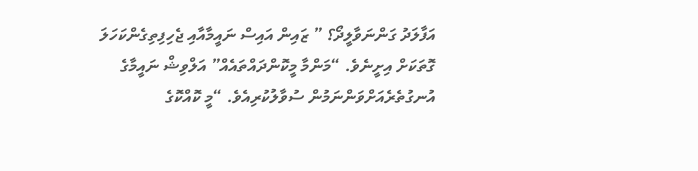އަފާލަދު ގަންނަވާލީދޯ؟ ” ޒައިން އައިސް ނައީމާއާއި ޖެހިފިތިގެންކަހަލަ ގޮތަކަށް އިށީނެވެ. “މަންމާ މީކޮންދައްތައެއް” އަލްވިޝް ނައީމާގެ އުނގުތެރެއަށްވަންނަމުން ސުވާލުކުރިއެވެ. “މީ ކޮއްކޮގެ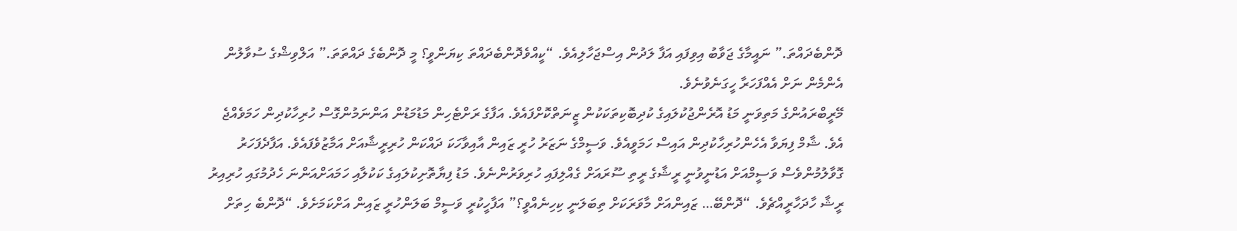ދޮންބެދައްތަ.” ނައީމާގެ ޖަވާބު އިވިފައި އަފާ ލަދުން އިސްޖަހާލިއެވެ. “ކީއްވެދޮންބެދައްތަ ކިޔަންވީ؟ މީ ދޮންބެގެ ދައްތަތަ.” އަލްވިޝްގެ ސުވާލުން އެންމެން ނަށް އެއްފަހަރާ ހީގަނެވުނެވެ.
މޭރީބްރައުންގެ މަތިވަނީ މަޑު އޮރެންޖުކުލައިގެ ކުދިބޮކިތަކަކުން ޒީނަތްކޮށްފައެވެ. އަފާގެ ރަށްޓެހިން މަޑުމަޑުން އަންނަމުންގޮސް ހުރިހާކުދިން ހަމަވެއްޖެ އެވެ. ޝާމް ފިޔަވާ އެހެންހުރިހާކުދިން އައިސް ހަމަވީއެވެ. ވަސީމްގެ ނަޒަރު ހުރީ ޒައިން އާއިވާހަކަ ދައްކަން ހުރިރީޝާއަށް އަމާޒުވެފައެވެ. އަފާދެފަހަރު ގޮވާލުމުންވެސް ވަސީމްއަށް އަޑުނީވުނީ ރީޝާގެ ރީތި ސޫރައަށް ގެއްލިފައި ހުރިވަރުންނެވެ. މަޑު ފިޔާތޮށިކުލައިގެ ކަކުލާއި ހަމައަށްއަންނަ ހެދުމުގައި ހުރިއިރު ރީޝާ ހާދަހާރީއްޗެވެ. “ދޮންބޭ… ޒައިންއަށް މާވަރަކަށް ތިބަލަނީ ކިހިނެއްވީ؟” އަފާހީކުރީ ވަސީމް ބަލަންހުރީ ޒައިން އަށްކަމަށެވެ. “ދޮންބެ ހިތަށް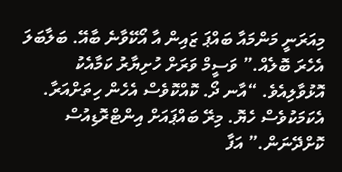މިއަރަނީ މަންމައާ ބައްޕަ ޒައިން އާ އޯކޭވާނެ ބާއޭ. ބަލާބަލަ އެހެރަ ބޮލެއް.” ވަސީމް ވަރަށް ހުށިޔާރު ކަމާއެކު އޮޅުވާލިއެވެ. “އާނ ދޯ. ކޮއްކޮވެސް އެހެން ހިތަށްއަރާ. އެކަމަކުވެސް ހެޔޮ. މިރޭ ބައްޕައަށް އިންޓްރޮޑިއުސް ކޮށްދޭނަން.” އަފާ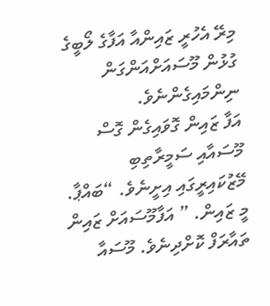މިރޭ އެހުރީ ޒައިންއާ އަފާގެ ލޯބީގެ ގުޅުން މޫސައަށްއަންގަން ނިންމައިގެންނެވެ.
އަފާ ޒައިން ގޮވައިގެން ގޮސް މޫސައާއި ސަމީރާތިބި މޭޒުކައިރީގައި އިށީނެވެ. “ބައްޕާ. މީ ޒައިން. ” އަފާމޫސައަށް ޒައިން ތައާރަފް ކޮށްދިނެވެ. މޫސައާ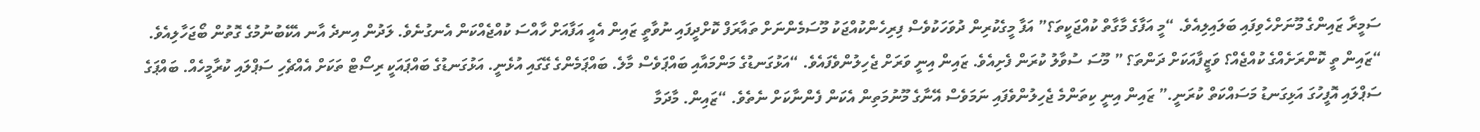ސަމީރާ ޒައިންގެ މޫނަށްހެވިފައި ބަލައިލިއެވެ. “މީ އަފާގެ މާގާތް ކުއްޖަކީތަ؟” އަފާ މީގެކުރިން ދުވަހަކުވެސް ފިރިހެންކުއްޖަކު މޫސަމެންނަށް ތައާރަފް ކޮށްދީފައި ނުވާތީ ޒައިން އެއީ އަފާއަށް ހާއްސަ ކުއްޖެއްކަން އެނގުނެވެ. ލަދުން އިނދެ އާނ އެކޭބުނުމުގެ ގޮތުން ބޯޖަހާލިއެވެ. “ޒައިން ތީ ކޮންރަށެއްގެ ކުއްޖެއް؟ ވަޒީފާއަކަށް ދަންތަ؟ ” މޫސަ ސުވާލު ކުރަން ފެށިއެވެ. ޒައިން އިނީ ވަރަށް ޖެހިލުންވެފައެވެ. “އަޅުގަނޑުގެ މަންމައާއި ބައްޕަވެސް މާލެ. ބައްޕަމެންގެ ގޭގައި އުޅެނީ. އަޅުގަނޑުގެ ބައްޕައަކީ ރިސޯޓް ތަކަށް އެއްޗެހި ސަޕްލައި ކުރާމީހެއް. ބައްޕަގެ ސަޕްލައި އޮފީހުގަ އަޅިގަނޑު މަސައްކަތް ކުރަނީ.” ޒައިން އިނީ ކިތަންމެ ޖެހިލުންވެފައި ނަމަވެސް އޭނާގެ މޫނުމަތިން އެކަން ފެންނާކަށް ނެތެވެ. “ޒައިން. މާދަމާ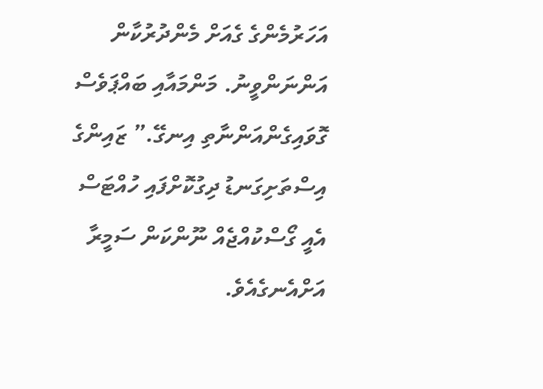އަހަރުމެންގެ ގެއަށް މެންދުރުކާން އަންނަންވީނު. މަންމައާއި ބައްޕަވެސް ގޮވައިގެންއަންނާތި އިނގޭ.” ޒައިންގެ އިސްތަށިގަނޑު ދިގުކޮށްފައި ހުއްޓަސް އެއީ ގޯސްކުއްޖެއް ނޫންކަން ސަމީރާ އަށްއެނގެއެވެ.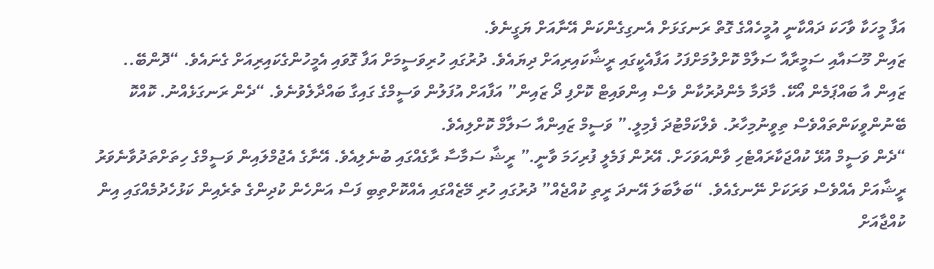އަފާ މީހަކާ ވާހަކަ ދައްކާނީ އުމީހެއްގެ ގޮތް ރަނގަޅަށް އެނގިގެންކަން އޭނާއަށް ޔަގީނެވެ.
ޒައިން މޫސައާއި ސަމީރާއާ ސަލާމް ކޮށްލުމަށްފަހު އަފާއެކީގައި ރީޝާކައިރިއަށް ދިޔައެވެ. ދުރުގައި ހުރިވަސީމަށް އަފާ ގޮވައި އެމީހުންގެކައިރިއަށް ގެނައެވެ. “ދޮންބޭ.. ޒައިން އާ ބައްޕަމެން އޯކޭ. މާދަމާ މެންދުރުކާން ވެސް އިންވައިޓް ކޮށްފި ދޯ ޒައިން” އަފާއަށް އުފަލުން ވަސީމްގެ ގައިގާ ބައްދާލެވުނެވެ. “ދެން ރަނގަޅެއްނު. ކޮއްކޮ ބޭނުންވީކަންތައްވެސް ތިވީނުމިހާރު. ވެލްކަމްޓުދަ ފެމިލީ.” ވަސީމް ޒައިންއާ ސަލާމް ކޮށްލިއެވެ.
“ދެން ވަސީމް އުޅޭ ކުއްޖަކާރައްޓެހި ވާންއަވަހަށް. އޭރުން ފަމެލީ ފުރިހަމަ ވާނީ.” ރީޝާ ސަމާސާ ރާގެއްގައި ބުނެލިއެވެ. އޭނާގެ އެޖުމްލައިން ވަސީމްގެ ހިތަށްތަދުވާނެވަރު ރީޝާއަށް އެއްވެސް ވަރަކަށް ނޭނގެއެވެ. “ބަލާބަލަ އޭނދަ ރީތި ކުއްޖެއް” ދުރުގައި ހުރި މޭޒެއްގައި އެއްކޮށްތިބި ފަސް އަންހެން ކުދިންގެ ތެރެއިން ކަޅުހެދުމެއްގައި އިން ކުއްޖާއަށް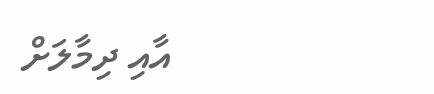އާއި ދިމާލަށް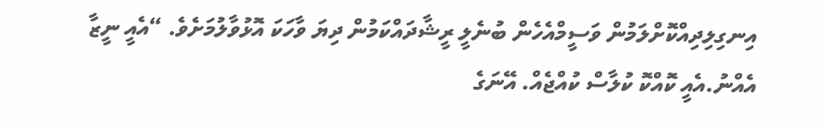އިނގިލިދިއްކޮށްލަމުން ވަސީމްއެހެން ބުނެލީ ރީޝާދައްކަމުން ދިޔަ ވާހަކަ އޮޅުވާލުމަށެވެ. “އެއީ ނީޒާ އެއްނު.އެއީ ކޮއްކޮ ކުލާސް ކުއްޖެއް. އޭނަގެ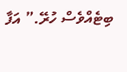ބިޓެއްވެސް ހުރޭ.” އަފާ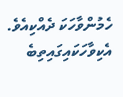ހެމުންވާހަކަ ދެއްކިއެވެ. އެކިވާހަކައިގައިތިބެ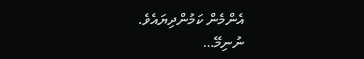އެންމެން ކަމުންދިޔައެވެ.
ނުނިމޭ…